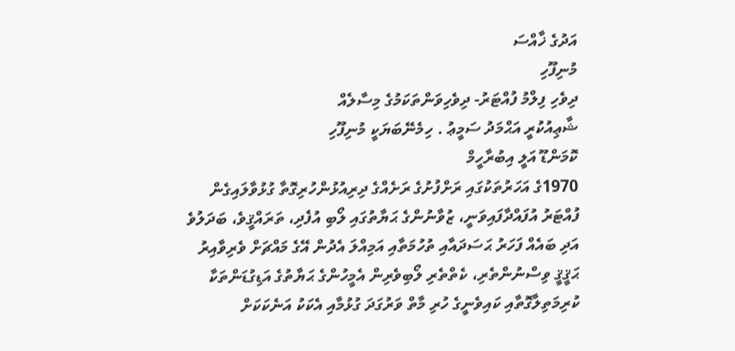އަދުގެ ޚާއްސަ
މުނިފޫހި
ދިވެހި ފިލްމު ފުއްޓަރު- ދިވެހިވަންތަކަމުގެ މިސާލެއް
ޝާޢިއުކުރީ އަޙްމަދު ސަމީޢު . ހިމެނޭބަޔަކީ މުނިފޫހި
ކޮމަންޑޫ އަލީ އިބުރާހީމް
1970ގެ އަހަރުތަކުގައި ރަށްފުށުގެ ރަށެއްގެ ދިރިއުޅުންހުރިގޮތާ ގުޅުވާލައިގެން ފުއްޓަރު އުފައްދާފައިވަނީ، ޒުވާނުންގެ ޙަޔާތުގައި ލޯބި އުފެދި، ތަރައްޤީވެ، ބަދަލުވެ އަދި ބައެއް ފަހަރު ޙަސަދައާއި ތުހުމަތާއި އަމިއްލަ އެދުން އޭގެ މައްޗަށް ވެރިވާއިރު ޙަޤީޤީ ވިސްނުންތެރި، ކެތްތެރި ލޯބިވެރިން އެމީހުންގެ ޙަޔާތުގެ އަޑިގުޑަންތަކާ ކުރިމަތިލާގޮތާއި ކައިވެނީގެ ހުރި މާތް ވަރުގަދަ ގުޅުމާއި އެކަކު އަނެކަކަށް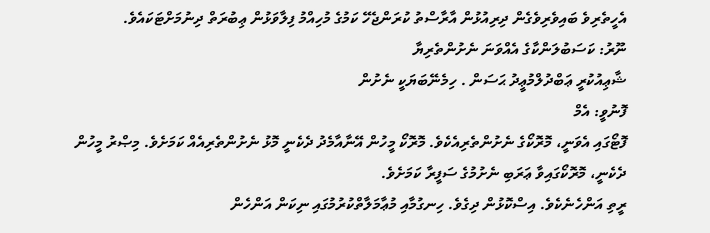އެހީތެރިވެ ބައިވެރިވެގެން ދިރިއުޅުން އާރާސްތު ކުރަންޖެހޭ ކަމުގެ މުހިއްމު ފިލާވަޅުން ޢިބުރަތް ދިނުމަށްޓަކައެވެ.
ނޫރު: ކަސަބުލަންކާގެ އެއްވަނަ ނެށުންތެރިޔާ
ޝާޢިއުކުރީ ޢަބްދުލްމުޢީދު ޙަސަން . ހިމެނޭބަޔަކީ ނެށުން
ފޮނުވީ: އެމް
ފޮޓޯގައި އެވަނީ، މޮރޮކޯގެ ނެށުންތެރިއެކެވެ. މޮރޮކޯ މީހުން އޭނާއާމެދު ދެކެނީ މޮޅު ނެށުންތެރިއެއް ކަމަށެވެ. މިޞްރު މީހުން ދެކެނީ، މޮރޮކޯގައިވާ ޢަރަބި ނެށުމުގެ ސަފީރާ ކަމަށެވެ.
ރީތި އަންހެނެކެވެ. އިސްކޮޅުން ދިގެވެ. ހިނގުމާއި މުޢާމަލާތްކުރުމުގައި ނިކަން އަންހެން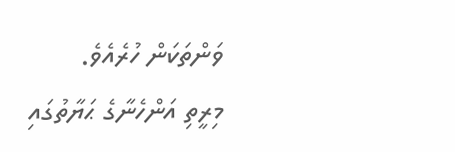ވަންތަކަން ހުރެއެވެ.
މިރީތި އަންހެނާގެ ޙަޔާތުގައި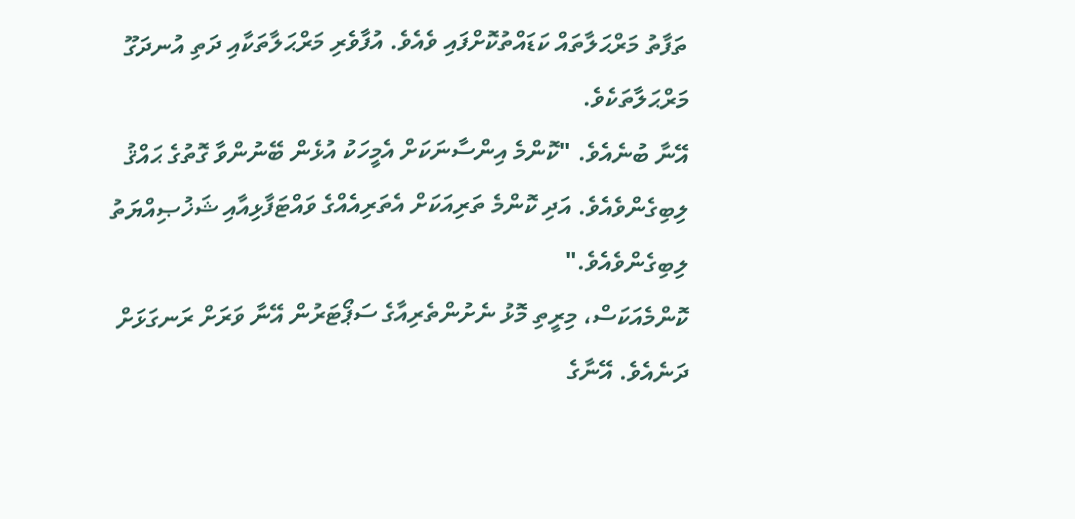ތަފާތު މަރްޙަލާތައް ކަޑައްތުކޮށްފައި ވެއެވެ. އުފާވެރި މަރްޙަލާތަކާއި ދަތި އުނދަގޫ މަރްޙަލާތަކެވެ.
އޭނާ ބުނެއެވެ. "ކޮންމެ އިންސާނަކަށް އެމީހަކު އުޅެން ބޭނުންވާ ގޮތުގެ ޙައްޤު ލިބިގެންވެއެވެ. އަދި ކޮންމެ ތަރިއަކަށް އެތަރިއެއްގެ ވައްޓަފާޅިއާއި ޝަޚުޞިއްޔަތު ލިބިގެންވެއެވެ."
ކޮންމެއަކަސް، މިރީތި މޮޅު ނެށުންތެރިއާގެ ސަޕޯޓަރުން އޭނާ ވަރަށް ރަނގަޅަށް ދަނެއެވެ. އޭނާގެ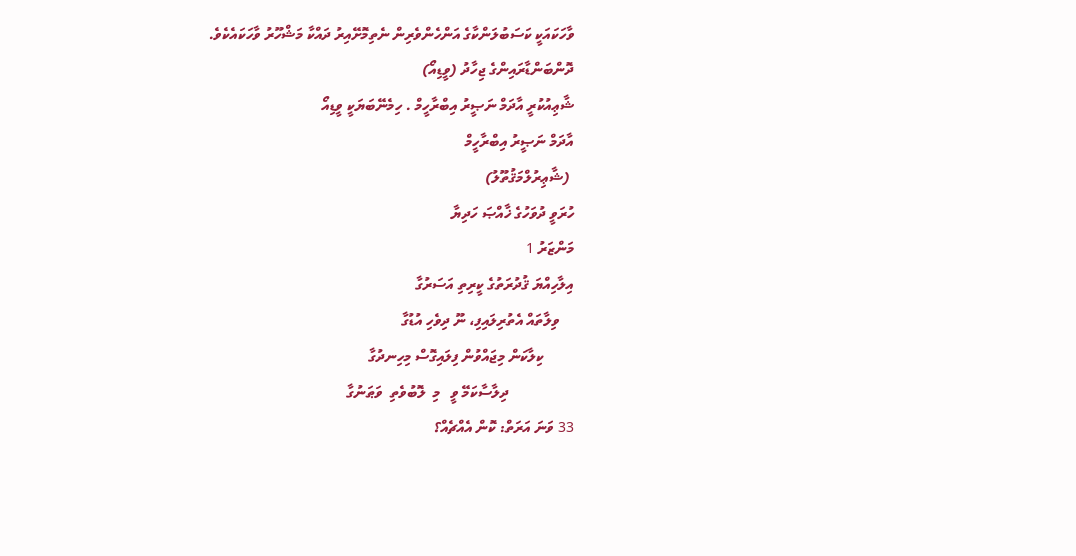ވާހަކައަކީ ކަސަބުލަންކާގެ އަންހެންވެރިން ނެތިމޮށޭއިރު ދައްކާ މަޝްހޫރު ވާހަކައެކެވެ.
ދޮންބަންޑާރައިންގެ ޖިހާދު (ވީޑިއޯ)
ޝާޢިއުކުރީ އާދަމް ނަޞީރު އިބްރާހީމް . ހިމެނޭބަޔަކީ ވީޑިއޯ
އާދަމް ނަޞީރު އިބްރާހީމް
 (ޝާޢިރުލްމަޤުތޫލު)
ހުރަވީ ދުވަހުގެ ޚާއްޞަ ހަދިޔާ
މަންޒަރު 1
އިލާހިއްޔަ ޤުދުރަތުގެ ކީރިތި އަސަރުގާ
    ވިލާތައް އެތުރިލައިފި، ނޫ ދިވެހި އުޑުގާ
        ކިލާކަން މިޖައްވުން ފިލައިގޮސް މިހިނދުގާ
                  ދިލާސާކަމޭ ވީ   މި  ލޮބުވެތި  ވަޠަނުގާ
33 ވަނަ އަރަތް: ކޮން އެއްޗެއް؟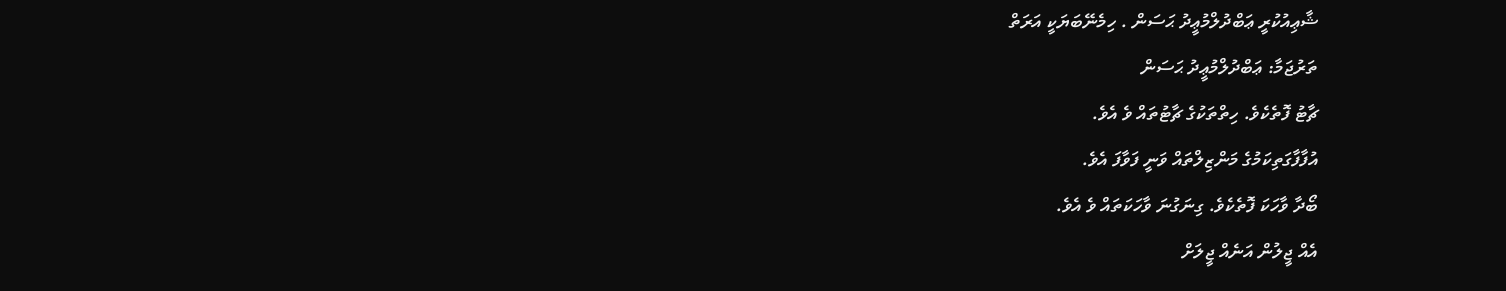ޝާޢިއުކުރީ ޢަބްދުލްމުޢީދު ޙަސަން . ހިމެނޭބަޔަކީ އަރަތް
ތަރުޖަމާ: ޢަބްދުލްމުޢީދު ޙަސަން
ޗާޓު ފޮތެކެވެ. ހިތްތަކުގެ ޗާޓުތައް ވެ އެވެ.
އުފާފާގަތިކަމުގެ މަންޒިލްތައް ވަނީ ފަވާފަ އެވެ.
ބޯދާ ވާހަކަ ފޮތެކެވެ. ގިނަގުނަ ވާހަކަތައް ވެ އެވެ.
އެއް ޖީލުން އަނެއް ޖީލަށް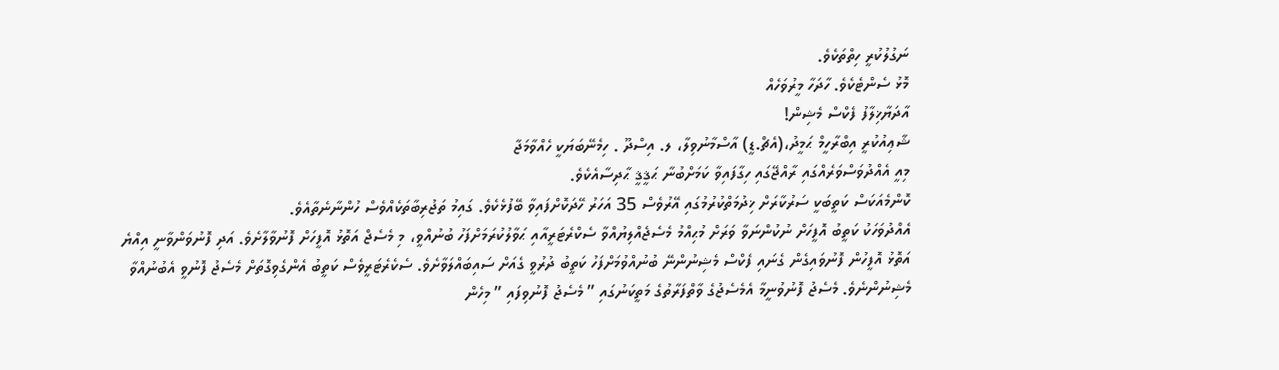ނަގުލުކުރީ ހިތްތަކެވެ.
މޮޅު ސެންޓެކެވެ. ހާދަހާ މީރުވަހެއް
އާދަޔާޚިލާފު ފެކްސް މެޝިން!
ޝާޢިއުކުރީ އިބްރާހީމް ޙަމީދު،(އެޗް.ޑީ) އާސްމާނުވިލާ، ލ. އިސްދޫ . ހިމެނޭބަޔަކީ ހެއްވާމަޖާ
މިއީ އެއްދުވަސްވަރެއްގައި ރާއްޖޭގައި ހިގާފައިވާ ކަމަށްބުނާ ޙަޤީޤީ ޙާދިސާއެކެވެ.
ކޮންމެއަކަސް ކަތީބަކީ ސަރުކާރަށް ޚިދުމަތްކުރުމުގައި އޭރުވެސް 35 އަހަރު ހޭދަކޮށްފައިވާ ބޭފުޅެކެވެ. ގައިމު ތަޖުރިބާތަކެއްވެސް ހުންނާނެތާއެވެ.
އެއްދުވަހަކު ކަތީބު އޮފީހަށް ނުކުންނަވާ ވަރަށް މުޙިއްމު މެސެޖެއްލިޔުއްވާ ސެކްރެޓަރީއާއި ޙަވާލުކުރަމަށްފަހު ބުނުއްވީ، މި މެސެޖް އަތޮޅު އޮފީހަށް ފޮނުވާލާށެވެ. އަދި ފޮނުވަންވާނީ އިއްޔެ އަތޮޅު އޮފީހުން ފޮނުވައިގެން ގެނައި ފެކްސް މެޝިނުންނޭ ބުނުއްވުމަށްފަހު ކަތީބު ދުރުވީ ގެއަށް ސައިބައްލަވާށެވެ. ސެކެރެޓަރީވެސް ކަތީބު އެންގެވިގޮތަށް މެސެޖު ފޮނުވީ އެބުނުއްވާ މެޝިނުންނެވެ. މެސެޖު ފޮނުވުނީމާ އެމެސެޖުގެ ވާތްފަރާތުގެ މަތީކަނުގައި ” މެސެޖު ފޮނުވިފައި ” މިހެން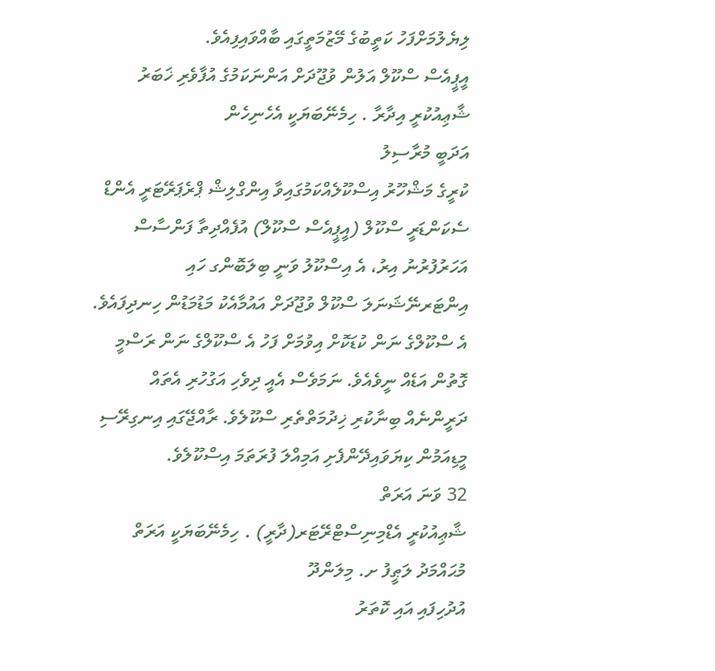ލިޔެލުމަށްފަހު ކަތީބުގެ މޭޒުމަތީގައި ބާއްވައިފިއެވެ.
އީޕީއެސް ސްކޫލް އަލުން ވުޖޫދަށް އަންނަކަމުގެ އުފާވެރި ޚަބަރު
ޝާޢިއުކުރީ އިދާރާ . ހިމެނޭބަޔަކީ އެހެނިހެން
އަދަބީ މުރާސިލު
ކުރީގެ މަޝްހޫރު އިސްކޫލެއްކަމުގައިވާ އިންގްލިޝް ޕްރެޕަރޭޓަރީ އެންޑް ސެކަންޑަރީ ސްކޫލް (އީޕީއެސް ސްކޫލް) އުފެއްދިތާ ފަންސާސް އަހަރުފުރުނު އިރު، އެ އިސްކޫލު ވަނީ ބިލަބޮންގ ހައި އިންޓަރނޭޝަނަލަ ސްކޫލް ވުޖޫދަށް އައުމާއެކު މަޑުމަޑުން ހިނދިފައެވެ. އެ ސްކޫލްގެ ނަން ކުޑަކޮށް އިވުމަށް ފަހު އެ ސްކޫލްގެ ނަން ރަސްމީ ގޮތުން އަޑެއް ނީވެއެވެ. ނަމަވެސް އެއީ ދިވެހި އަގުހުރި އެތައް ދަރީންނެއް ބިނާކުރި ޚިދުމަތްތެރި ސްކޫލެވެ. ރާއްޖޭގައި އިނގިރޭސި މީޑިއަމުން ކިޔަވައިދޭންފެށި އަމިއްލަ ފުރަތަމަ އިސްކޫލެވެ.
32 ވަނަ އަރަތް
ޝާޢިއުކުރީ އެޑްމިނިސްޓްރޭޓަރ(ދާރީ) . ހިމެނޭބަޔަކީ އަރަތް
މުޙައްމަދު ލަޠީފު ށ. މިލަންދޫ
އުދުހިފައި އައި ކޮތަރު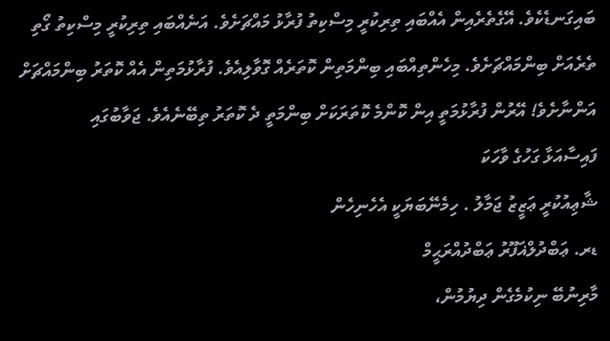ބައިގަނޑެކެވެ. އޭގެތެރެއިން އެއްބައި ތިރިކުރީ މިސްކިތު ފުރާޅު މައްޗަށެވެ. އަނެއްބައި ތިރިކުރީ މިސްކިތު ގޯތި ތެރެއަށް ބިންމައްޗަށެވެ. މިހެންތިއްބައި ބިންމަތިން ކޮތަރެއް ގޮވާލިއެވެ. ފުރާޅުމަތިން އެއް ކޮތަރު ބިންމައްޗަށް އަންނާށެވެ! އޭރުން ފުރާޅުމަތީ އިން ކޮންމެ ކޮތަރަކަށް ބިންމަތީ ދެ ކޮތަރު ތިބޭނެއެވެ. ޖަވާބުގައި
ފައިސާއަޅާ ގަހުގެ ވާހަކަ
ޝާޢިއުކުރީ ޢަޒީޒު ޖަމާލު . ހިމެނޭބަޔަކީ އެހެނިހެން
ޑރ. ޢަބްދުލްޣަފޫރު ޢަބްދުއްރަޙީމް
މާރިނުބޭ ނިކުމެގެން ދިޔުމުން،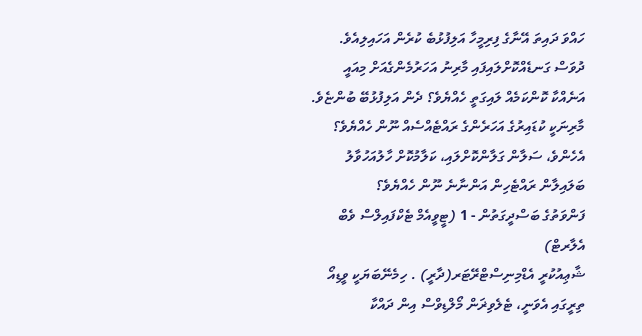ހައްވަ ދައިތަ އޭނާގެ ފިރިމީހާ އަލިފުޅުބެ ކުރެން އަހައިލިއެވެ. ދުވަސް ގަނޑެއްކޮށްލައިފައި މާރިނު އަހަރުމެންގެއަށް މިއައީ އަނެއްކާ ކޮންކަމެއް ލައިގަތީ ހެއްޔެވެ؟ ދެން އަލިފުޅުބޭ ބުންޏެވެ. މާރިނަކީ ކުޑައިރުގެ އަހަރެންގެ ރައްޓެއްސެއް ނޫން ހެއްޔެވެ؟ އެހެންވެ، ސަލާން ގަލާންކޮށްލައި، ކަލާމުކޮށް ހާލުއަހުވާލު ބަލައިލާން ރައްޓެހިން އަންނާނެ ނޫން ހެއްޔެވެ؟
ފަންވަތުގެ ބަސްދީގަތުން - 1 (ޓީވީއެމް ޓެކްފައިލްސް ވެބް އެލާރޓް)
ޝާޢިއުކުރީ އެޑްމިނިސްޓްރޭޓަރ(ދާރީ) . ހިމެނޭބަޔަކީ ވީޑިއޯ
ތިރީގައި އެވަނީ، ޓެލެވިޜަން މޯލްޑިވްސް އިން ދައްކާ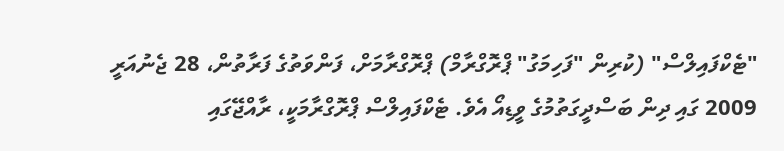"ޓެކްފައިލްސް" (ކުރިން "ފަހިމަގު" ޕްރޮގްރާމް) ޕްރޮގްރާމަށް، ފަންވަތުގެ ފަރާތުން، 28 ޖެނުއަރީ 2009 ގައި ދިން ބަސްދީގަތުމުގެ ވީޑިއޯ އެވެ. ޓެކްފައިލްސް ޕްރޮގްރާމަކީ، ރާއްޖޭގައި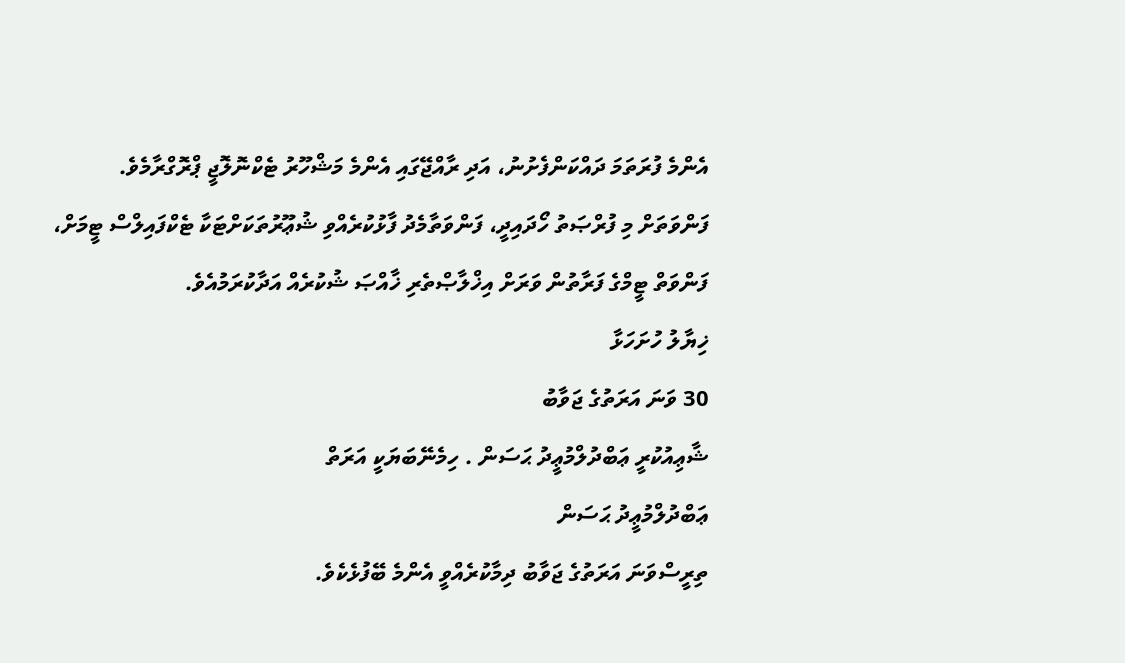އެންމެ ފުރަތަމަ ދައްކަންފެށުނު، އަދި ރާއްޖޭގައި އެންމެ މަޝްހޫރު ޓެކްނޮލޮޖީ ޕްރޮގްރާމެވެ. ފަންވަތަށް މި ފުރްޞަތު ހޯދައިދީ، ފަންވަތާމެދު ފާޅުކުރެއްވި ޝުޢޫރުތަކަށްޓަކާ ޓެކްފައިލްސް ޓީމަށް، ފަންވަތް ޓީމްގެ ފަރާތުން ވަރަށް އިޚްލާޞްތެރި ޚާއްޞަ ޝުކުރެއް އަދާކުރަމުއެވެ.
ޚިޔާލު ހުށަހަޅާ
30 ވަނަ އަރަތުގެ ޖަވާބު
ޝާޢިއުކުރީ ޢަބްދުލްމުޢީދު ޙަސަން . ހިމެނޭބަޔަކީ އަރަތް
ޢަބްދުލްމުޢީދު ޙަސަން
ތިރީސްވަނަ އަރަތުގެ ޖަވާބު ދިމާކުރެއްވީ އެންމެ ބޭފުޅެކެވެ.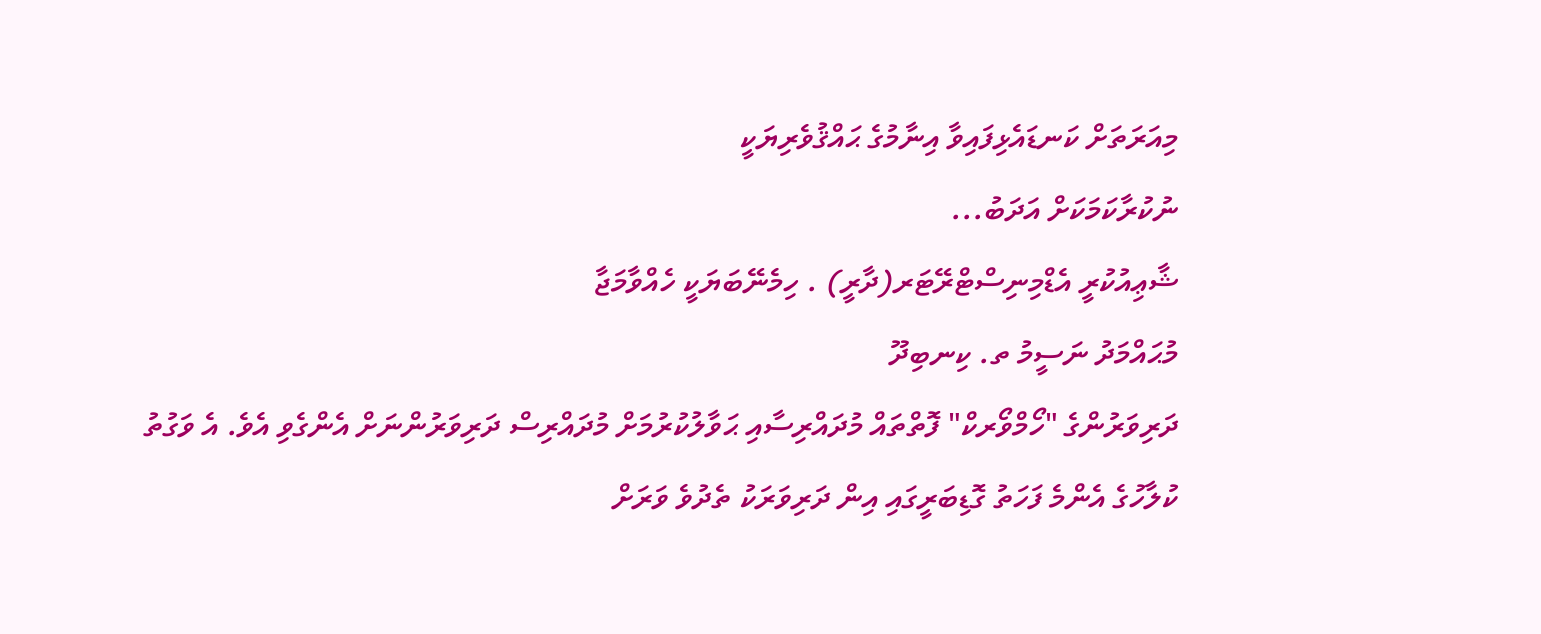މިއަރަތަށް ކަނޑައެޅިފައިވާ އިނާމުގެ ޙައްޤުވެރިޔަކީ
ނުކުރާކަމަކަށް އަދަބު...
ޝާޢިއުކުރީ އެޑްމިނިސްޓްރޭޓަރ(ދާރީ) . ހިމެނޭބަޔަކީ ހެއްވާމަޖާ
މުޙައްމަދު ނަސީމު ތ. ކިނބިދޫ
ދަރިވަރުންގެ "ހޯމްވޯރކް" ފޮތްތައް މުދައްރިސާއި ޙަވާލުކުރުމަށް މުދައްރިސް ދަރިވަރުންނަށް އެންގެވި އެވެ. އެ ވަގުތު ކުލާހުގެ އެންމެ ފަހަތު ގޮޑިބަރީގައި އިން ދަރިވަރަކު ތެދުވެ ވަރަށް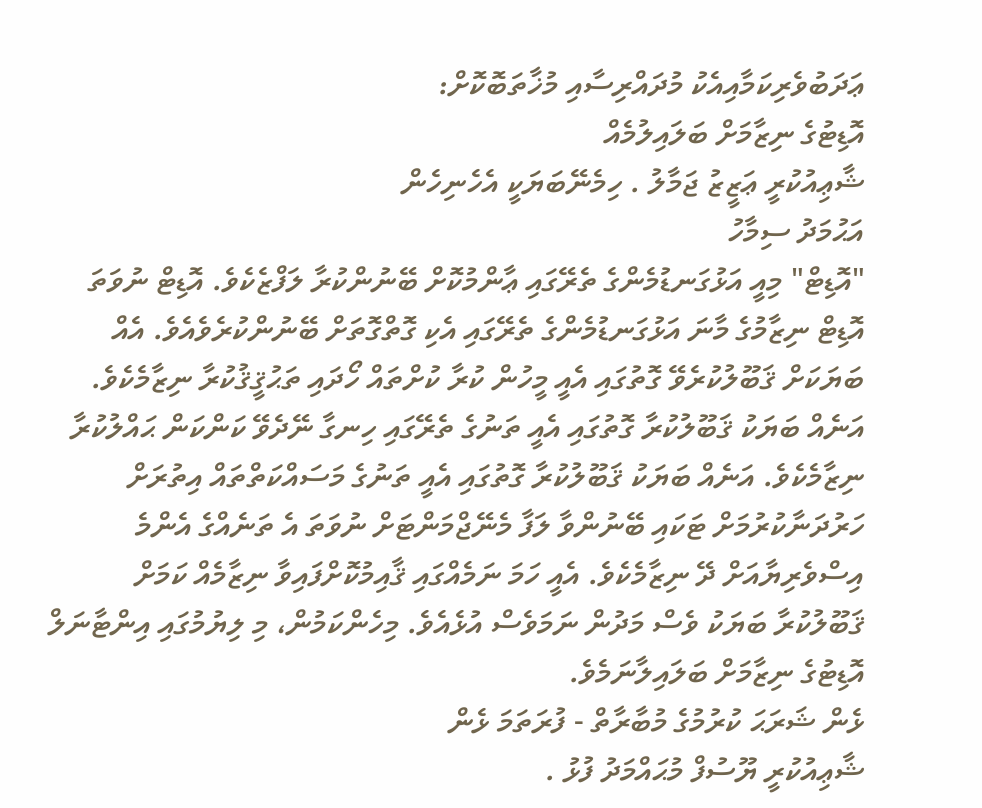ޢަދަބުވެރިކަމާއިއެކު މުދައްރިސާއި މުޚާތަބޮކޮށް:
އޮޑިޓުގެ ނިޒާމަށް ބަލައިލުމެއް
ޝާޢިއުކުރީ ޢަޒީޒު ޖަމާލު . ހިމެނޭބަޔަކީ އެހެނިހެން
އަޙުމަދު ސިމާހު
"އޮޑިޓް" މިއީ އަޅުގަނޑުމެންގެ ތެރޭގައި ޢާންމުކޮށް ބޭނުންކުރާ ލަފްޒެކެވެ. އޮޑިޓް ނުވަތަ އޮޑިޓް ނިޒާމުގެ މާނަ އަޅުގަނޑުމެންގެ ތެރޭގައި އެކި ގޮތްގޮތަށް ބޭނުންކުރެވެއެވެ. އެއް ބަޔަކަށް ޤަބޫލުކުރެވޭ ގޮތުގައި އެއީ މީހުން ކުރާ ކުށްތައް ހޯދައި ތަޙުޤީޤުކުރާ ނިޒާމެކެވެ. އަނެއް ބަޔަކު ޤަބޫލުކުރާ ގޮތުގައި އެއީ ތަނުގެ ތެރޭގައި ހިނގާ ނޭދެވޭ ކަންކަން ޙައްލުކުރާ ނިޒާމެކެވެ. އަނެއް ބަޔަކު ޤަބޫލުކުރާ ގޮތުގައި އެއީ ތަނުގެ މަސައްކަތްތައް އިތުރަށް ހަރުދަނާކުރުމަށް ޓަކައި ބޭނުންވާ ލަފާ މެނޭޖްމަންޓަށް ނުވަތަ އެ ތަނެއްގެ އެންމެ އިސްވެރިޔާއަށް ދޭ ނިޒާމެކެވެ. އެއީ ހަމަ ނަމެއްގައި ޤާއިމުކޮށްފައިވާ ނިޒާމެއް ކަމަށް ޤަބޫލުކުރާ ބަޔަކު ވެސް މަދުން ނަމަވެސް އުޅެއެވެ. މިހެންކަމުން، މި ލިޔުމުގައި އިންޓާނަލް އޮޑިޓުގެ ނިޒާމަށް ބަލައިލާނަމެވެ.
ޅެން ޝަރަޙަ ކުރުމުގެ މުބާރާތް - ފުރަތަމަ ޅެން
ޝާޢިއުކުރީ ޔޫސުފް މުޙައްމަދު ފުޅު .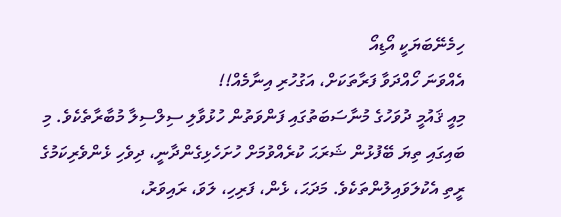ހިމެނޭބަޔަކީ އޯޑިއޯ
އެއްވަނަ ހޯއްދަވާ ފަރާތަކަށް، އަގުހުރި އިނާމެއް!!
މިއީ ޤައުމީ ދުވަހުގެ މުނާސަބަތުގައި ފަންވަތުން ހުޅުވާލި ސިލްސިލާ މުބާރާތެކެވެ. މި ބައިގައި ތިޔަ ބޭފުޅުން ޝަރަޙަ ކުރެއްވުމަށް ހުށަހެޅިގެންދާނީ، ދިވެހި ޅެންވެރިކަމުގެ ރީތި އެކުލަވައިލުންތަކެވެ. މަދަޙަ، ޅެން، ފަރިހި، ލަވަ، ރައިވަރު،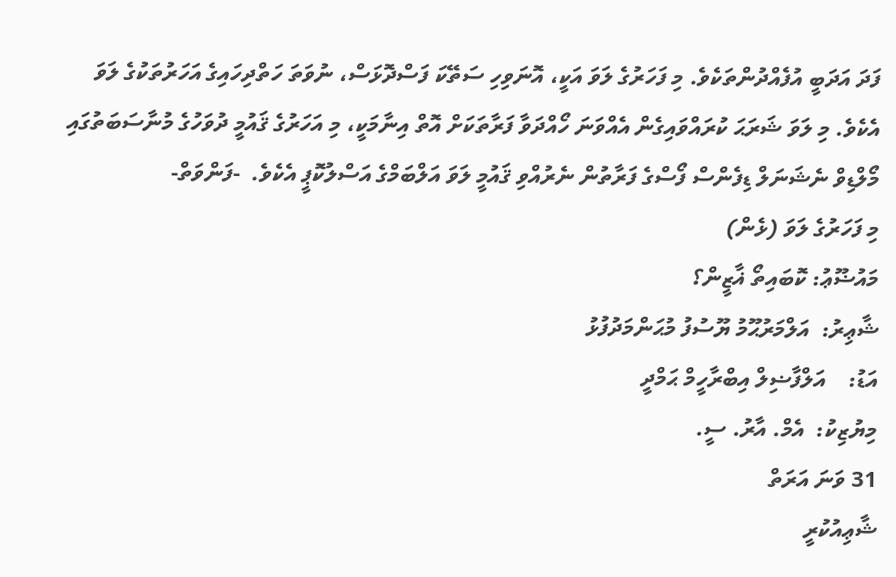ފަދަ އަދަބީ އުފެއްދުންތަކެވެ. މި ފަހަރުގެ ލަވަ އަކީ، އޮނަވިހި ސަތޭކަ ފަސްދޮޅަސް، ނުވަތަ ހަތްދިހައިގެ އަހަރުތަކުގެ ލަވަ އެކެވެ. މި ލަވަ ޝަރަޙަ ކުރައްވައިގެން އެއްވަނަ ހޯއްދަވާ ފަރާތަކަށް އޮތް އިނާމަކީ، މި އަހަރުގެ ޤައުމީ ދުވަހުގެ މުނާސަބަތުގައި މޯލްޑިވް ނެޝަނަލް ޑިފެންސް ފޯސްގެ ފަރާތުން ނެރުއްވި ޤައުމީ ލަވަ އަލްބަމްގެ އަސްލުކޮޕީ އެކެވެ.  -ފަންވަތް-
މި ފަހަރުގެ ލަވަ (ޅެން)
މައުޟޫޢު: ކޮބައިތޯ ޣާޒީން؟
ޝާޢިރު:  އަލްމަރުޙޫމު ޔޫސުފު މުޙަންމަދުފުޅު
އަޑު:    އަލްފާޟިލް އިބްރާހީމް ޙަމްދީ
މިޔުޒިކު:  އެމް. އާރު. ސީ.
31 ވަނަ އަރަތް
ޝާޢިއުކުރީ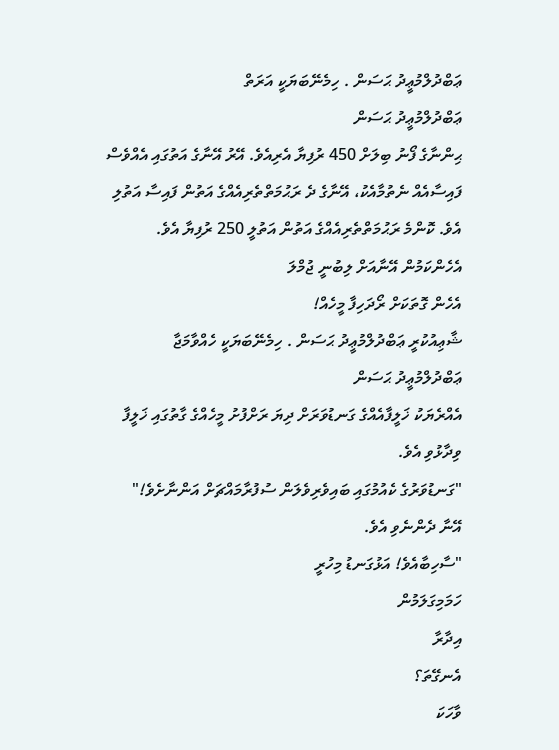ޢަބްދުލްމުޢީދު ޙަސަން . ހިމެނޭބަޔަކީ އަރަތް
ޢަބްދުލްމުޢީދު ޙަސަން
ޙިންނާގެ ފޯނު ބިލަށް 450 ރުފިޔާ އެރިއެވެ. އޭރު އޭނާގެ އަތުގައި އެއްވެސް ފައިސާއެއް ނެތުމާއެކު، އޭނާގެ ދެ ރަޙުމަތްތެރިއެއްގެ އަތުން ފައިސާ އަތުލި އެވެ. ކޮންމެ ރަޙުމަތްތެރިއެއްގެ އަތުން އަތުލީ 250 ރުފިޔާ އެވެ. އެހެންކަމުން އޭނާއަށް ލިބުނީ ޖުމްލަ
އެހެން ގޮތަކަށް ރޯދަހިފާ މީހެއް!
ޝާޢިއުކުރީ ޢަބްދުލްމުޢީދު ޙަސަން . ހިމެނޭބަޔަކީ ހެއްވާމަޖާ
ޢަބްދުލްމުޢީދު ޙަސަން
އެއްރެޔަކު ޚަލީފާއެއްގެ ގަނޑުވަރަށް ދިޔަ ރަށްފުށު މީހެއްގެ ގާތުގައި ޚަލީފާ ވިދާޅުވި އެވެ.
"ގަނޑުވަރުގެ ކެއުމުގައި ބައިވެރިވެލަން ސުފުރާމައްޗަށް އަންނާށެވެ!"
އޭނާ ދެންނެވި އެވެ.
"ސާހިބާއެވެ! އަޅުގަނޑު މިހުރީ
ހަމަމިގަލަމުން
އިދާރާ
އެނގޭތަ؟
ވާހަކަ